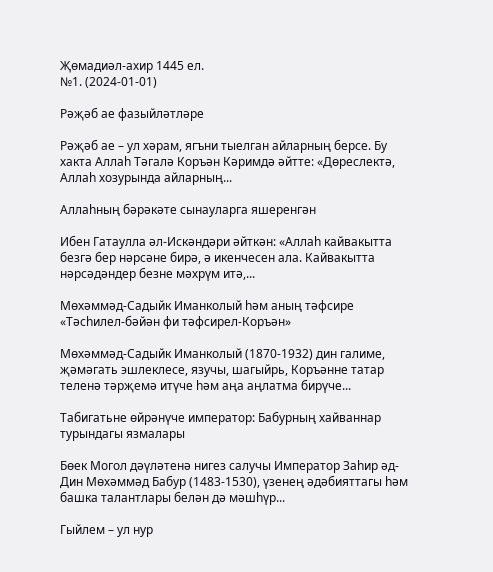Җөмадиəл-ахир 1445 ел.
№1. (2024-01-01)

Рәҗәб ае фазыйләтләре

Рәҗәб ае – ул хәрам, ягъни тыелган айларның берсе. Бу хакта Аллаһ Тәгалә Коръән Кәримдә әйтте: «Дөреслектә, Аллаһ хозурында айларның...

Аллаһның бәрәкәте сынауларга яшеренгән

Ибен Гатаулла әл-Искәндәри әйткән: «Аллаһ кайвакытта безгә бер нәрсәне бирә, ә икенчесен ала. Кайвакытта нәрсәдәндер безне мәхрүм итә,...

Мөхәммәд-Садыйк Иманколый һәм аның тәфсире «Тәсһилел-бәйән фи тәфсирел-Коръән»

Мөхәммәд-Садыйк Иманколый (1870-1932) дин галиме, җәмәгать эшлеклесе, язучы, шагыйрь, Коръәнне татар теленә тәрҗемә итүче һәм аңа аңлатма бирүче...

Табигатьне өйрәнүче император: Бабурның хайваннар турындагы язмалары

Бөек Могол дәүләтенә нигез салучы Император Заһир әд-Дин Мөхәммәд Бабур (1483-1530), үзенең әдәбияттагы һәм башка талантлары белән дә мәшһүр...

Гыйлем – ул нур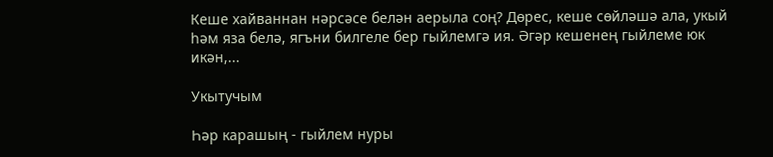Кеше хайваннан нәрсәсе белән аерыла соң? Дөрес, кеше сөйләшә ала, укый һәм яза белә, ягъни билгеле бер гыйлемгә ия. Әгәр кешенең гыйлеме юк икән,...

Укытучым

Һәр карашың - гыйлем нуры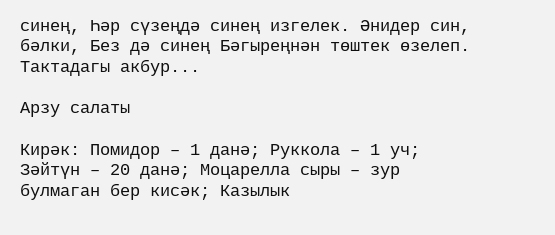синең, Һәр сүзеңдә синең изгелек. Әнидер син, бәлки, Без дә синең Бәгыреңнән төштек өзелеп.   Тактадагы акбур...

Арзу салаты

Кирәк: Помидор – 1 данә; Руккола – 1 уч; Зәйтүн – 20 данә; Моцарелла сыры – зур булмаган бер кисәк; Казылык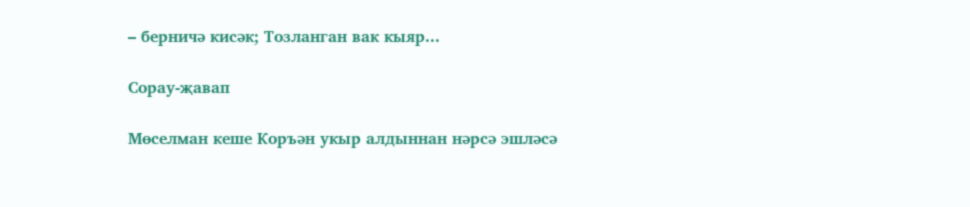– берничә кисәк; Тозланган вак кыяр...

Сорау-җавап

Мөселман кеше Коръән укыр алдыннан нәрсә эшләсә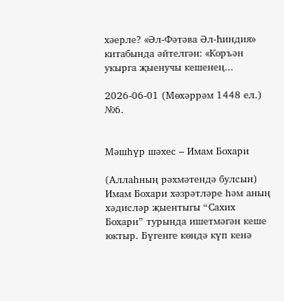хәерле? «Әл-Фәтәва Әл-Һиндия» китабында әйтелгән: «Коръән укырга җыенучы кешенең...

2026-06-01 (Мөхәррәм 1448 ел.) №6.


Мәшһүр шәхес – Имам Бохари

(Аллаһның рәхмәтендә булсын) Имам Бохари хәзрәтләре һәм аның хәдисләр җыентыгы “Сахих Бохари” турында ишетмәгән кеше юктыр. Бүгенге көндә күп кенә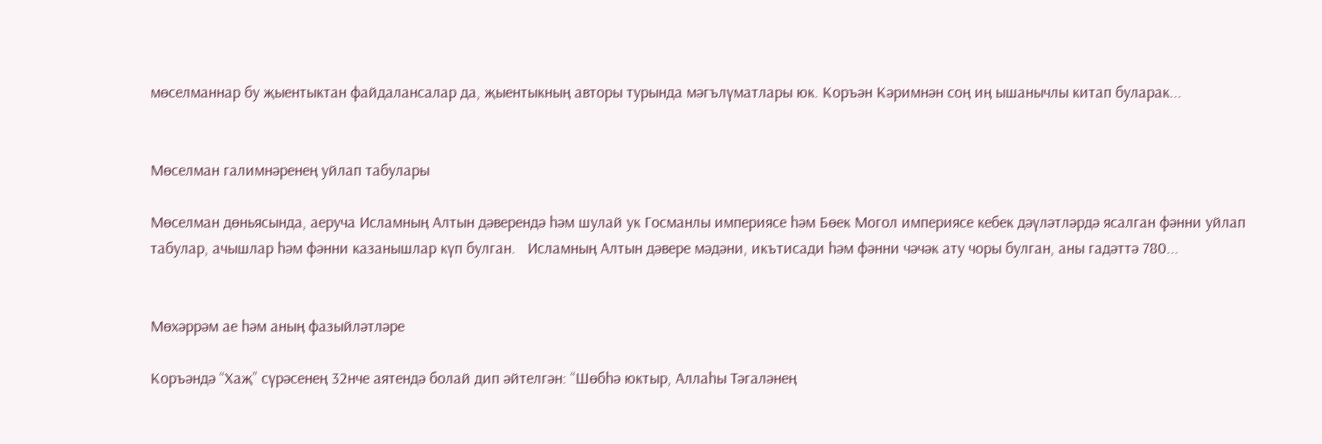мөселманнар бу җыентыктан файдалансалар да, җыентыкның авторы турында мәгълүматлары юк. Коръән Кәримнән соң иң ышанычлы китап буларак...


Мөселман галимнәренең уйлап табулары

Мөселман дөньясында, аеруча Исламның Алтын дәверендә һәм шулай ук Госманлы империясе һәм Бөек Могол империясе кебек дәүләтләрдә ясалган фәнни уйлап табулар, ачышлар һәм фәнни казанышлар күп булган.   Исламның Алтын дәвере мәдәни, икътисади һәм фәнни чәчәк ату чоры булган, аны гадәттә 780...


Мөхәррәм ае һәм аның фазыйләтләре

Коръәндә “Хаҗ” сүрәсенең 32нче аятендә болай дип әйтелгән: “Шөбһә юктыр, Аллаһы Тәгаләнең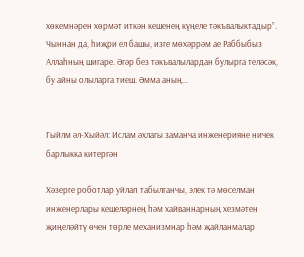хөкемнәрен хөрмәт иткән кешенең күңеле тәкъвалыктадыр”.   Чыннан да, һиҗри ел башы, изге мөхәррәм ае Раббыбыз Аллаһның шигаре. Әгәр без тәкъвалылардан булырга теләсәк, бу айны олыларга тиеш. Әмма аның...


Гыйлм әл-Хыйәл: Ислам әхлагы заманча инженерияне ничек барлыкка китергән

Хәзерге роботлар уйлап табылганчы, элек тә мөселман инженерлары кешеләрнең һәм хайваннарның хезмәтен җиңеләйтү өчен төрле механизмнар һәм җайланмалар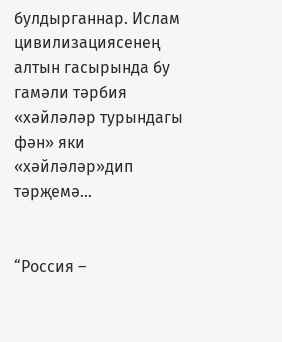булдырганнар. Ислам цивилизациясенең алтын гасырында бу гамәли тәрбия «хәйләләр турындагы фән» яки «хәйләләр»дип тәрҗемә...


“Россия –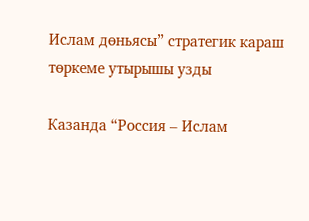Ислам дөньясы” стратегик караш төркеме утырышы узды

Казанда “Россия – Ислам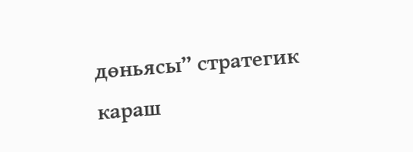дөньясы” стратегик караш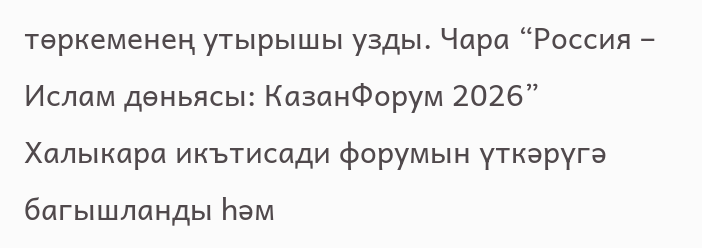төркеменең утырышы узды. Чара “Россия – Ислам дөньясы: КазанФорум 2026” Халыкара икътисади форумын үткәрүгә багышланды һәм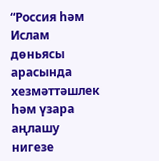“Россия һәм Ислам дөньясы арасында хезмәттәшлек һәм үзара аңлашу нигезе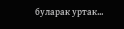буларак уртак...